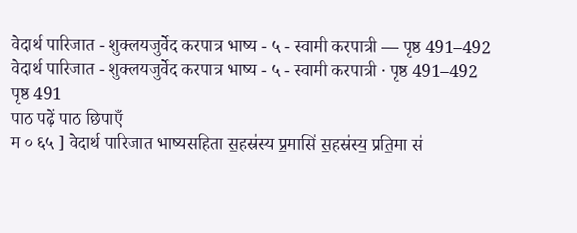वेदार्थ पारिजात - शुक्लयजुर्वेद करपात्र भाष्य - ५ - स्वामी करपात्री — पृष्ठ 491–492
वेदार्थ पारिजात - शुक्लयजुर्वेद करपात्र भाष्य - ५ - स्वामी करपात्री · पृष्ठ 491–492
पृष्ठ 491
पाठ पढ़ें पाठ छिपाएँ
म ० ६५ ] वेदार्थ पारिजात भाष्यसहिता स॒हस्र॑स्य प्र॒मासि॑ स॒हस्र॑स्य॒ प्रति॒मा स॑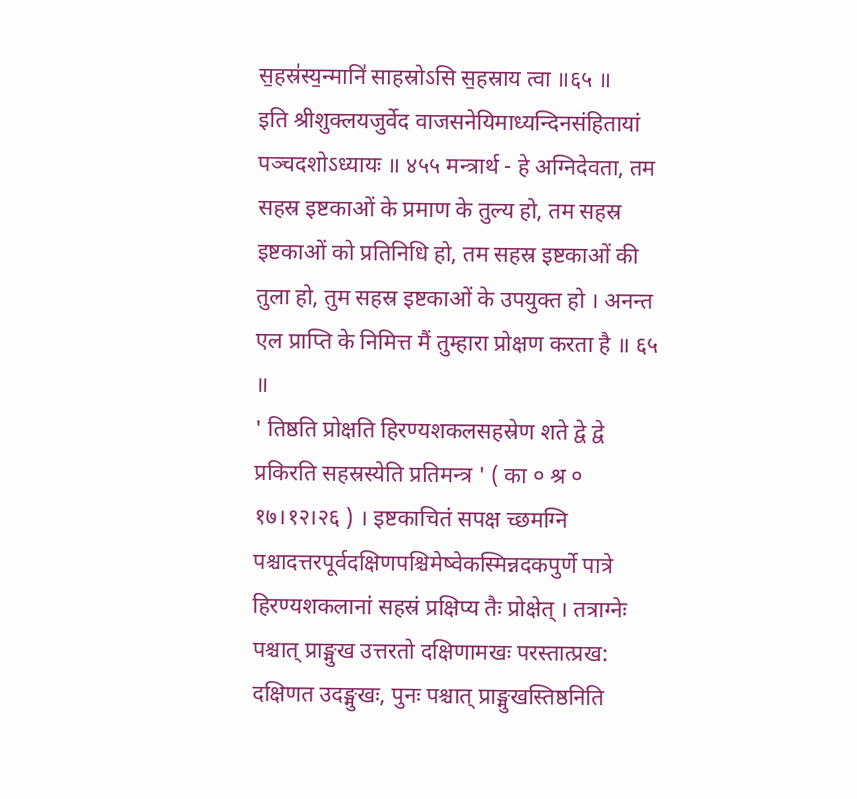स॒हस्र॑स्य॒न्मानि॑ साहस्रोऽसि स॒हस्राय त्वा ॥६५ ॥
इति श्रीशुक्लयजुर्वेद वाजसनेयिमाध्यन्दिनसंहितायां पञ्चदशोऽध्यायः ॥ ४५५ मन्त्रार्थ - हे अग्निदेवता, तम सहस्र इष्टकाओं के प्रमाण के तुल्य हो, तम सहस्र इष्टकाओं को प्रतिनिधि हो, तम सहस्र इष्टकाओं की तुला हो, तुम सहस्र इष्टकाओं के उपयुक्त हो । अनन्त एल प्राप्ति के निमित्त मैं तुम्हारा प्रोक्षण करता है ॥ ६५ ॥
' तिष्ठति प्रोक्षति हिरण्यशकलसहस्रेण शते द्वे द्वे प्रकिरति सहस्रस्येति प्रतिमन्त्र ' ( का ० श्र ० १७।१२।२६ ) । इष्टकाचितं सपक्ष च्छमग्नि पश्चादत्तरपूर्वदक्षिणपश्चिमेष्वेकस्मिन्नदकपुर्णे पात्रे हिरण्यशकलानां सहस्रं प्रक्षिप्य तैः प्रोक्षेत् । तत्राग्नेः पश्चात् प्राङ्मुख उत्तरतो दक्षिणामखः परस्तात्प्रख: दक्षिणत उदङ्मुखः, पुनः पश्चात् प्राङ्मुखस्तिष्ठनिति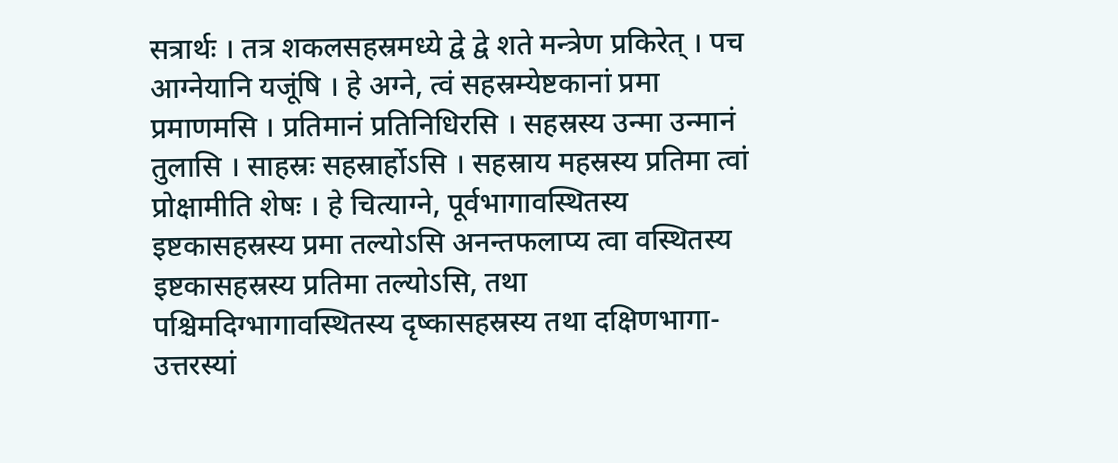सत्रार्थः । तत्र शकलसहस्रमध्ये द्वे द्वे शते मन्त्रेण प्रकिरेत् । पच आग्नेयानि यजूंषि । हे अग्ने, त्वं सहस्रम्येष्टकानां प्रमा प्रमाणमसि । प्रतिमानं प्रतिनिधिरसि । सहस्रस्य उन्मा उन्मानं तुलासि । साहस्रः सहस्रार्होऽसि । सहस्राय महस्रस्य प्रतिमा त्वां प्रोक्षामीति शेषः । हे चित्याग्ने, पूर्वभागावस्थितस्य इष्टकासहस्रस्य प्रमा तल्योऽसि अनन्तफलाप्य त्वा वस्थितस्य इष्टकासहस्रस्य प्रतिमा तल्योऽसि, तथा पश्चिमदिग्भागावस्थितस्य दृष्कासहस्रस्य तथा दक्षिणभागा-उत्तरस्यां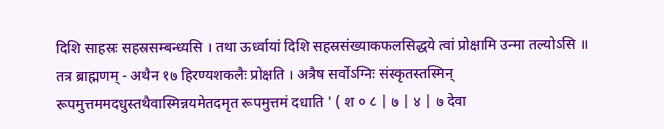दिशि साहस्रः सहस्रसम्बन्ध्यसि । तथा ऊर्ध्वायां दिशि सहस्रसंख्याकफलसिद्धये त्वां प्रोक्षामि उन्मा तल्योऽसि ॥ तत्र ब्राह्मणम् - अथैन १७ हिरण्यशकलैः प्रोक्षति । अत्रैष सर्वोऽग्निः संस्कृतस्तस्मिन् रूपमुत्तममदधुस्तथैवास्मिन्नयमेतदमृत रूपमुत्तमं दधाति ' ( श ० ८ | ७ | ४ | ७ देवा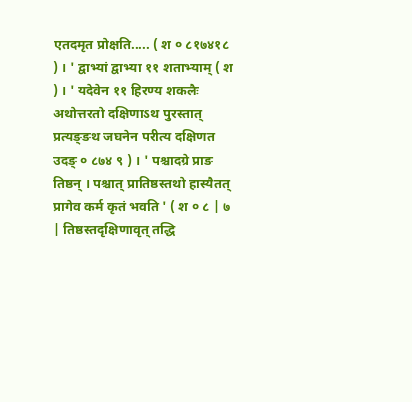एतदमृत प्रोक्षति..... ( श ० ८१७४१८ ) । ' द्वाभ्यां द्वाभ्या ११ शताभ्याम् ( श ) । ' यदेवेन ११ हिरण्य शकलैः अथोत्तरतो दक्षिणाऽथ पुरस्तात् प्रत्यङ्ङथ जघनेन परीत्य दक्षिणत उदङ् ० ८७४ ९ ) । ' पश्चादग्रे प्राङ तिष्ठन् । पश्चात् प्रातिष्ठस्तथो हास्यैतत् प्रागेव कर्म कृतं भवति ' ( श ० ८ | ७ | तिष्ठस्तदृक्षिणावृत् तद्धि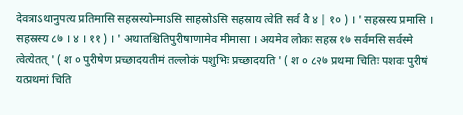देवत्राऽथानुपत्य प्रतिमासि सहस्रस्योन्माऽसि साहस्रोऽसि सहस्राय त्वेति सर्व वै ४ | १० ) । ' सहस्रस्य प्रमासि । सहस्रस्य ८७ । ४ । ११ ) । ' अथातश्चितिपुरीषाणामेव मीमासा । अयमेव लोकः सहस्र १७ सर्वमसि सर्वस्मे त्वेत्येतत् ' ( श ० पुरीषेण प्रच्छादयतीमं तल्लोकं पशुभिः प्रच्छादयति ' ( श ० ८२७ प्रथमा चितिः पशवः पुरीषं यत्प्रथमां चिति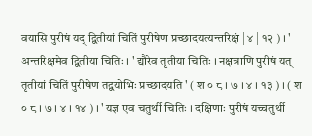वयासि पुरीषं यद् द्वितीयां चितिं पुरीषेण प्रच्छादयत्यन्तरिक्षं | ४ | १२ ) । ' अन्तरिक्षमेव द्वितीया चितिः । ' द्यौरेव तृतीया चितिः । नक्षत्राणि पुरीषं यत् तृतीयां चितिं पुरीषेण तद्वयोभिः प्रच्छादयति ' ( श ० ८ । ७ । ४ । १३ ) । ( श ० ८ । ७ । ४ । १४ ) । ' यज्ञ एव चतुर्थी चितिः । दक्षिणाः पुरीषं यच्चतुर्थी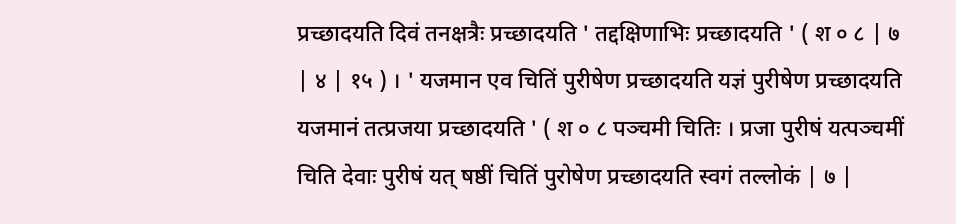प्रच्छादयति दिवं तनक्षत्रैः प्रच्छादयति ' तद्दक्षिणाभिः प्रच्छादयति ' ( श ० ८ | ७ | ४ | १५ ) । ' यजमान एव चितिं पुरीषेण प्रच्छादयति यज्ञं पुरीषेण प्रच्छादयति यजमानं तत्प्रजया प्रच्छादयति ' ( श ० ८ पञ्चमी चितिः । प्रजा पुरीषं यत्पञ्चमीं चिति देवाः पुरीषं यत् षष्ठीं चितिं पुरोषेण प्रच्छादयति स्वगं तल्लोकं | ७ |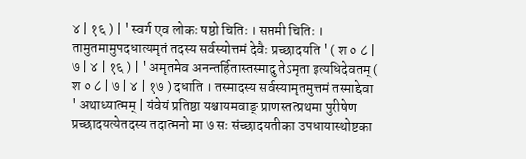४ | १६ ) | ' स्वर्ग एव लोकः षष्ठो चितिः । सप्तमी चितिः । तामुतमामुपदधात्यमृतं तदस्य सर्वस्योत्तमं देवैः प्रच्छादयति ' ( श ० ८ | ७ | ४ | १६ ) | ' अमृतमेव अनन्तर्हितास्तस्मादु तेऽमृता इत्यधिदेवतम् ( श ० ८ | ७ | ४ | १७ ) दधाति । तस्मादस्य सर्वस्यामृतमुत्तमं तस्माद्देवा ' अथाध्यात्मम् | यंवेयं प्रतिष्ठा यश्चायमवाङ् प्राणस्तत्प्रथमा पुरीषेण प्रच्छादयत्येतदस्य तदात्मनो मा ७ सः संच्छादयतीका उपधायास्थोष्टका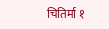चितिर्मा १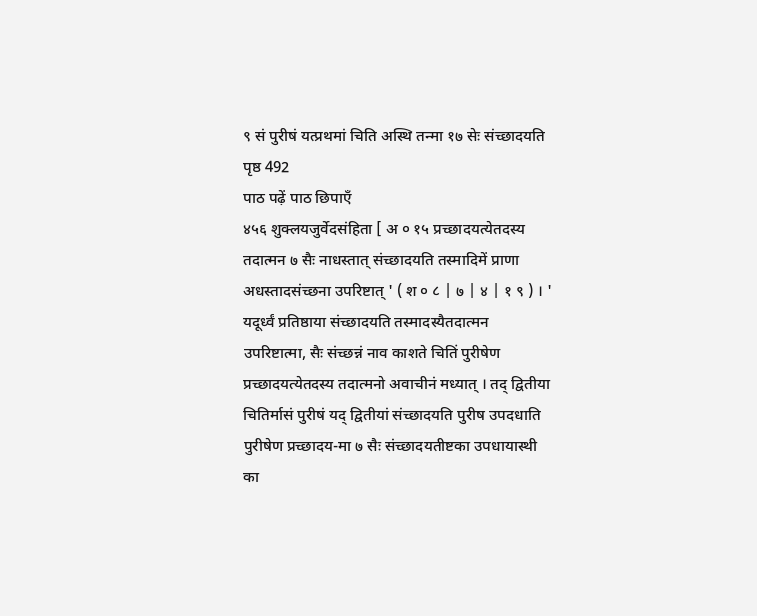९ सं पुरीषं यत्प्रथमां चिति अस्थि तन्मा १७ सेः संच्छादयति
पृष्ठ 492
पाठ पढ़ें पाठ छिपाएँ
४५६ शुक्लयजुर्वेदसंहिता [ अ ० १५ प्रच्छादयत्येतदस्य तदात्मन ७ सैः नाधस्तात् संच्छादयति तस्मादिमें प्राणा अधस्तादसंच्छना उपरिष्टात् ' ( श ० ८ | ७ | ४ | १ ९ ) । ' यदूर्ध्वं प्रतिष्ठाया संच्छादयति तस्मादस्यैतदात्मन उपरिष्टात्मा, सैः संच्छन्नं नाव काशते चितिं पुरीषेण प्रच्छादयत्येतदस्य तदात्मनो अवाचीनं मध्यात् । तद् द्वितीया चितिर्मासं पुरीषं यद् द्वितीयां संच्छादयति पुरीष उपदधाति पुरीषेण प्रच्छादय-मा ७ सैः संच्छादयतीष्टका उपधायास्थी का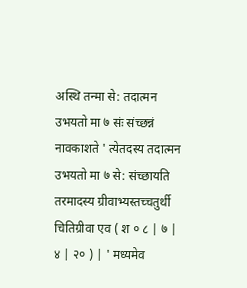अस्थि तन्मा से: तदात्मन उभयतो मा ७ संः संच्छन्नं नावकाशते ' त्येतदस्य तदात्मन उभयतो मा ७ से: संच्छायति तरमादस्य ग्रीवाभ्यस्तच्चतुर्थी चितिग्रीवा एव ( श ० ८ | ७ | ४ | २० ) | ' मध्यमेव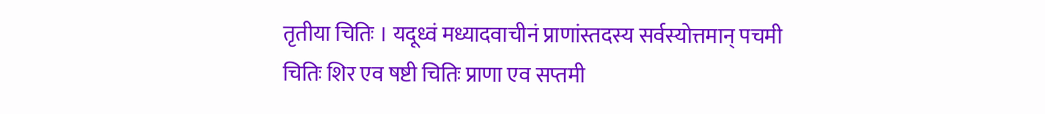तृतीया चितिः । यदूध्वं मध्यादवाचीनं प्राणांस्तदस्य सर्वस्योत्तमान् पचमी चितिः शिर एव षष्टी चितिः प्राणा एव सप्तमी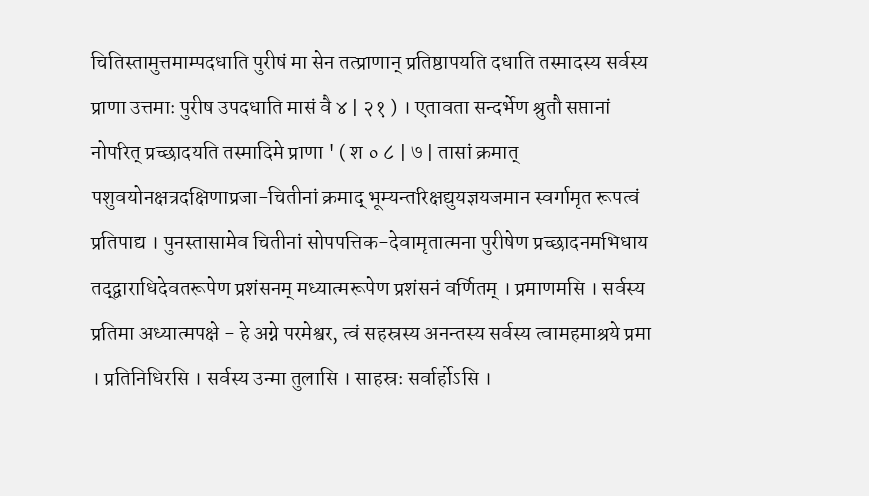चितिस्तामुत्तमाम्पदधाति पुरीषं मा सेन तत्प्राणान् प्रतिष्ठापयति दधाति तस्मादस्य सर्वस्य प्राणा उत्तमाः पुरीष उपदधाति मासं वै ४ | २१ ) । एतावता सन्दर्भेण श्रुतौ सप्तानां नोपरित् प्रच्छादयति तस्मादिमे प्राणा ' ( श ० ८ | ७ | तासां क्रमात् पशुवयोनक्षत्रदक्षिणाप्रजा-चितीनां क्रमाद् भूम्यन्तरिक्षद्युयज्ञयजमान स्वर्गामृत रूपत्वं प्रतिपाद्य । पुनस्तासामेव चितीनां सोपपत्तिक-देवामृतात्मना पुरीषेण प्रच्छादनमभिधाय तद्द्वाराधिदेवतरूपेण प्रशंसनम् मध्यात्मरूपेण प्रशंसनं वर्णितम् । प्रमाणमसि । सर्वस्य प्रतिमा अध्यात्मपक्षे - हे अग्ने परमेश्वर, त्वं सहस्रस्य अनन्तस्य सर्वस्य त्वामहमाश्रये प्रमा । प्रतिनिधिरसि । सर्वस्य उन्मा तुलासि । साहस्रः सर्वार्होऽसि ।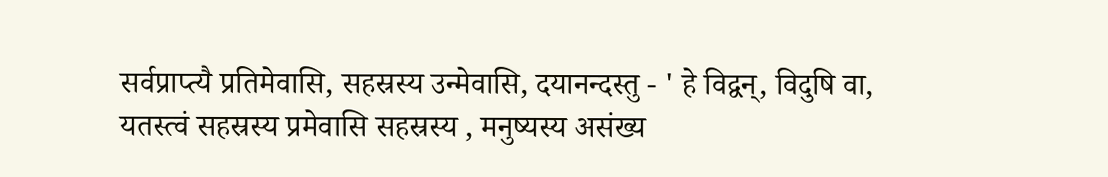सर्वप्राप्त्यै प्रतिमेवासि, सहस्रस्य उन्मेवासि, दयानन्दस्तु - ' हे विद्वन्, विदुषि वा, यतस्त्वं सहस्रस्य प्रमेवासि सहस्रस्य , मनुष्यस्य असंख्य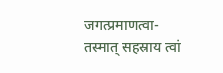जगत्प्रमाणत्वा-तस्मात् सहस्राय त्वां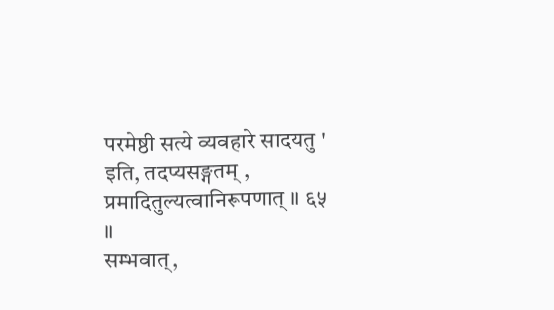परमेष्ठी सत्ये व्यवहारे सादयतु ' इति, तदप्यसङ्गतम् , प्रमादितुल्यत्वानिरूपणात् ॥ ६५ ॥
सम्भवात्,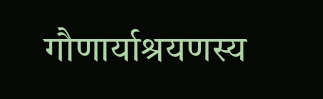गौणार्याश्रयणस्य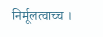निर्मूलत्वाच्च ।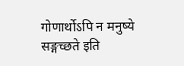गोणार्थोऽपि न मनुष्ये सङ्गच्छते इति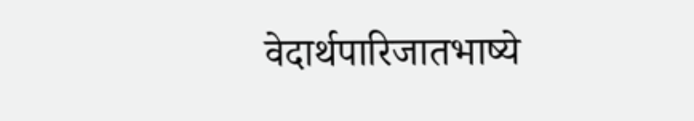वेदार्थपारिजातभाष्ये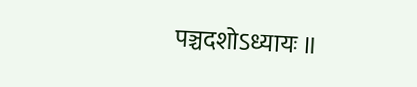पञ्चदशोऽध्यायः ॥